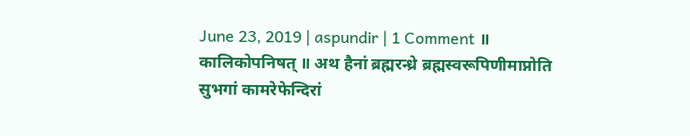June 23, 2019 | aspundir | 1 Comment ॥ कालिकोपनिषत् ॥ अथ हैनां ब्रह्मरन्ध्रे ब्रह्मस्वरूपिणीमाप्नोति सुभगां कामरेफेन्दिरां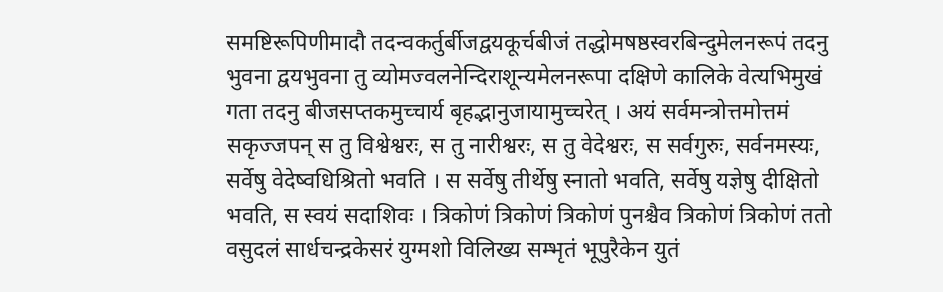समष्टिरूपिणीमादौ तदन्वकर्तुर्बीजद्वयकूर्चबीजं तद्धोमषष्ठस्वरबिन्दुमेलनरूपं तदनु भुवना द्वयभुवना तु व्योमज्वलनेन्दिराशून्यमेलनरूपा दक्षिणे कालिके वेत्यभिमुखं गता तदनु बीजसप्तकमुच्चार्य बृहद्भानुजायामुच्चरेत् । अयं सर्वमन्त्रोत्तमोत्तमं सकृज्जपन् स तु विश्वेश्वरः, स तु नारीश्वरः, स तु वेदेश्वरः, स सर्वगुरुः, सर्वनमस्यः, सर्वेषु वेदेष्वधिश्रितो भवति । स सर्वेषु तीर्थेषु स्नातो भवति, सर्वेषु यज्ञेषु दीक्षितो भवति, स स्वयं सदाशिवः । त्रिकोणं त्रिकोणं त्रिकोणं पुनश्चैव त्रिकोणं त्रिकोणं ततो वसुदलं सार्धचन्द्रकेसरं युग्मशो विलिख्य सम्भृतं भूपुरैकेन युतं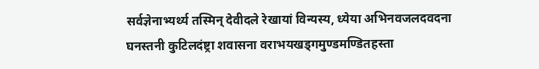सर्वज्ञेनाभ्यर्थ्य तस्मिन् देवीदले रेखायां विन्यस्य, ध्येया अभिनवजलदवदना घनस्तनी कुटिलदंष्ट्रा शवासना वराभयखड्गमुण्डमण्डितहस्ता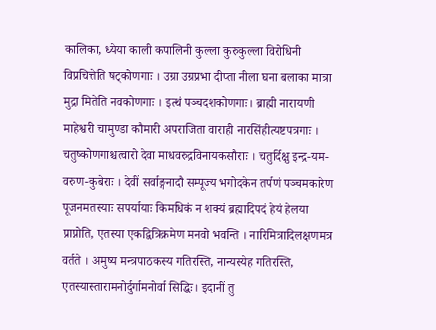कालिका, ध्येया काली कपालिनी कुल्ला कुरुकुल्ला विरोधिनी विप्रचित्तेति षट्कोणगाः । उग्रा उग्रप्रभा दीप्ता नीला घना बलाका मात्रा मुद्रा मितेति नवकोणगाः । इत्थं पञ्चदशकोणगाः। ब्राह्मी नारायणी माहेश्वरी चामुण्डा कौमारी अपराजिता वाराही नारसिंहीत्यष्टपत्रगाः । चतुष्कोणगाश्चत्वारो देवा माधवरुद्रविनायकसौराः । चतुर्दिक्षु इन्द्र-यम-वरुण-कुबेराः । देवीं सर्वाङ्गनादौ सम्पूज्य भगोदकेन तर्पणं पञ्चमकारेण पूजनमतस्याः सपर्यायाः किमधिकं न शक्यं ब्रह्मादिपदं हेयं हेलया प्राप्नोति, एतस्या एकद्वित्रिक्रमेण मनवो भवन्ति । नारिमित्रादिलक्षणमत्र वर्तते । अमुष्य मन्त्रपाठकस्य गतिरस्ति, नान्यस्येह गतिरस्ति, एतस्यास्तारामनोर्दुर्गामनोर्वा सिद्धिः। इदानीं तु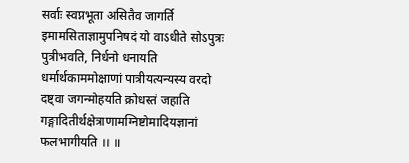सर्वाः स्वप्नभूता असितैव जागर्ति इमामसिताज्ञामुपनिषदं यो वाऽधीते सोऽपुत्रः पुत्रीभवति, निर्धनो धनायति धर्मार्थकाममोक्षाणां पात्रीयत्यन्यस्य वरदो दष्ट्वा जगन्मोहयति क्रोधस्तं जहाति गङ्गादितीर्थक्षेत्राणामग्निष्टोमादियज्ञानां फलभागीयति ।। ॥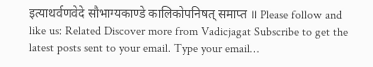इत्याथर्वणवेदे सौभाग्यकाण्डे कालिकोपनिषत् समाप्त ॥ Please follow and like us: Related Discover more from Vadicjagat Subscribe to get the latest posts sent to your email. Type your email…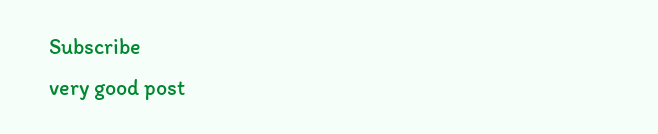Subscribe
very good post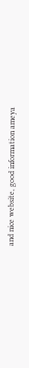and nice website, good information ameya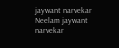jaywant narvekar Neelam jaywant narvekar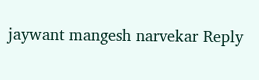jaywant mangesh narvekar Reply